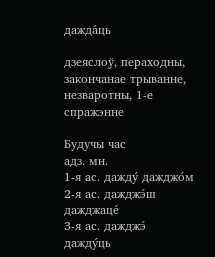дажда́ць

дзеяслоў, пераходны, закончанае трыванне, незваротны, 1-е спражэнне

Будучы час
адз. мн.
1-я ас. дажду́ дажджо́м
2-я ас. дажджэ́ш дажджаце́
3-я ас. дажджэ́ дажду́ць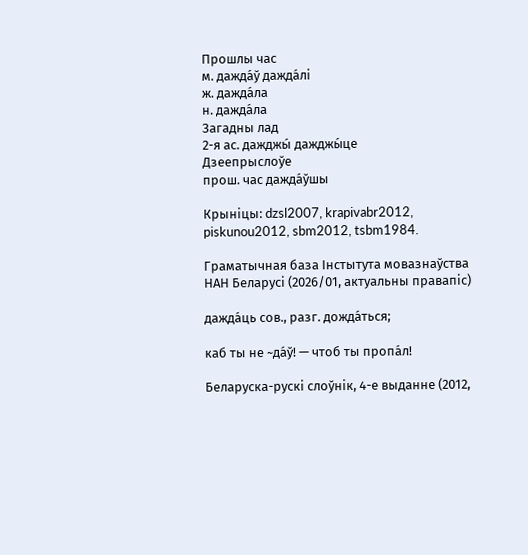Прошлы час
м. дажда́ў дажда́лі
ж. дажда́ла
н. дажда́ла
Загадны лад
2-я ас. дажджы́ дажджы́це
Дзеепрыслоўе
прош. час дажда́ўшы

Крыніцы: dzsl2007, krapivabr2012, piskunou2012, sbm2012, tsbm1984.

Граматычная база Інстытута мовазнаўства НАН Беларусі (2026/01, актуальны правапіс)

дажда́ць сов., разг. дожда́ться;

каб ты не ~да́ў! — чтоб ты пропа́л!

Беларуска-рускі слоўнік, 4-е выданне (2012,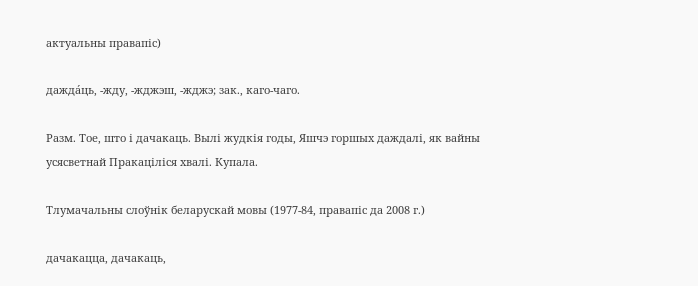актуальны правапіс)

дажда́ць, ‑жду, ‑жджэш, ‑жджэ; зак., каго-чаго.

Разм. Тое, што і дачакаць. Вылі жудкія годы, Яшчэ горшых даждалі, як вайны усясветнай Пракаціліся хвалі. Купала.

Тлумачальны слоўнік беларускай мовы (1977-84, правапіс да 2008 г.)

дачакацца, дачакаць,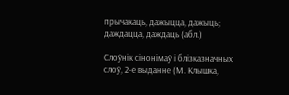прычакаць, дажыцца, дажыць; даждацца, даждаць (абл.)

Слоўнік сінонімаў і блізказначных слоў, 2-е выданне (М. Клышка,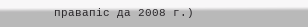правапіс да 2008 г.)